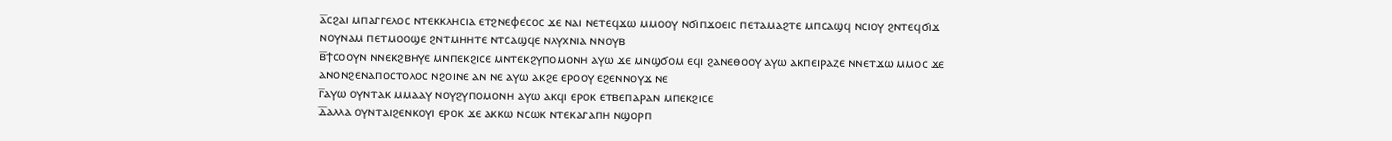ⲁ̅ⲥϩⲁⲓ ⲙⲡⲁⲅⲅⲉⲗⲟⲥ ⲛⲧⲉⲕⲕⲗⲏⲥⲓⲁ ⲉⲧϩⲛⲉⲫⲉⲥⲟⲥ ϫⲉ ⲛⲁⲓ ⲛⲉⲧⲉϥϫⲱ ⲙⲙⲟⲟⲩ ⲛϭⲓⲡϫⲟⲉⲓⲥ ⲡⲉⲧⲁⲙⲁϩⲧⲉ ⲙⲡⲥⲁϣϥ ⲛⲥⲓⲟⲩ ϩⲛⲧⲉϥϭⲓϫ ⲛⲟⲩⲛⲁⲙ ⲡⲉⲧⲙⲟⲟϣⲉ ϩⲛⲧⲙⲏⲏⲧⲉ ⲛⲧⲥⲁϣϥⲉ ⲛⲗⲩⲭⲛⲓⲁ ⲛⲛⲟⲩⲃ
ⲃ̅ϯⲥⲟⲟⲩⲛ ⲛⲛⲉⲕϩⲃⲏⲩⲉ ⲙⲛⲡⲉⲕϩⲓⲥⲉ ⲙⲛⲧⲉⲕϩⲩⲡⲟⲙⲟⲛⲏ ⲁⲩⲱ ϫⲉ ⲙⲛϣϭⲟⲙ ⲉϥⲓ ϩⲁⲛⲉⲑⲟⲟⲩ ⲁⲩⲱ ⲁⲕⲡⲉⲓⲣⲁⲍⲉ ⲛⲛⲉⲧϫⲱ ⲙⲙⲟⲥ ϫⲉ ⲁⲛⲟⲛϩⲉⲛⲁⲡⲟⲥⲧⲟⲗⲟⲥ ⲛϩⲟⲓⲛⲉ ⲁⲛ ⲛⲉ ⲁⲩⲱ ⲁⲕϩⲉ ⲉⲣⲟⲟⲩ ⲉϩⲉⲛⲛⲟⲩϫ ⲛⲉ
ⲅ̅ⲁⲩⲱ ⲟⲩⲛⲧⲁⲕ ⲙⲙⲁⲁⲩ ⲛⲟⲩϩⲩⲡⲟⲙⲟⲛⲏ ⲁⲩⲱ ⲁⲕϥⲓ ⲉⲣⲟⲕ ⲉⲧⲃⲉⲡⲁⲣⲁⲛ ⲙⲡⲉⲕϩⲓⲥⲉ
ⲇ̅ⲁⲗⲗⲁ ⲟⲩⲛⲧⲁⲓϩⲉⲛⲕⲟⲩⲓ ⲉⲣⲟⲕ ϫⲉ ⲁⲕⲕⲱ ⲛⲥⲱⲕ ⲛⲧⲉⲕⲁⲅⲁⲡⲏ ⲛϣⲟⲣⲡ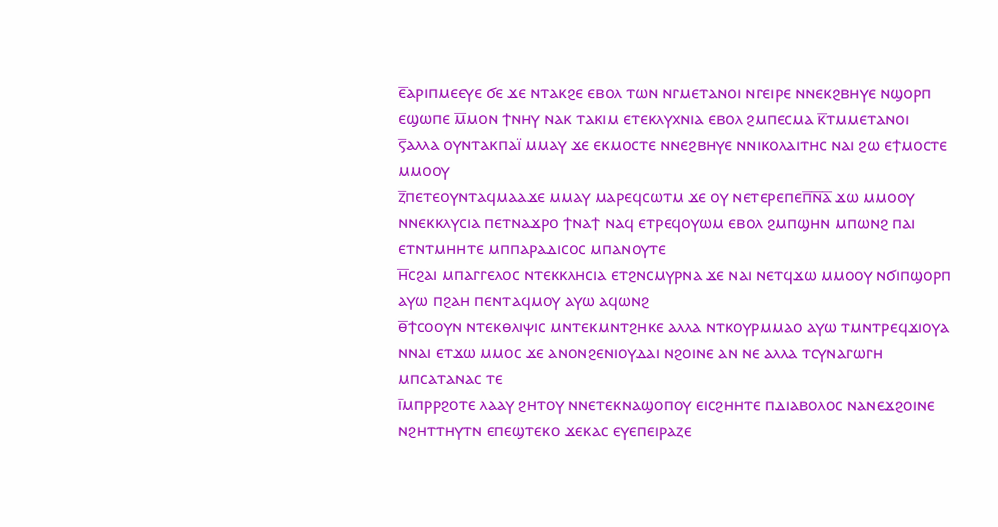ⲉ̅ⲁⲣⲓⲡⲙⲉⲉⲩⲉ ϭⲉ ϫⲉ ⲛⲧⲁⲕϩⲉ ⲉⲃⲟⲗ ⲧⲱⲛ ⲛⲅⲙⲉⲧⲁⲛⲟⲓ ⲛⲅⲉⲓⲣⲉ ⲛⲛⲉⲕϩⲃⲏⲩⲉ ⲛϣⲟⲣⲡ ⲉϣⲱⲡⲉ ⲙ̅ⲙⲟⲛ ϯⲛⲏⲩ ⲛⲁⲕ ⲧⲁⲕⲓⲙ ⲉⲧⲉⲕⲗⲩⲭⲛⲓⲁ ⲉⲃⲟⲗ ϩⲙⲡⲉⲥⲙⲁ ⲕ̅ⲧⲙⲙⲉⲧⲁⲛⲟⲓ
ⲋ̅ⲁⲗⲗⲁ ⲟⲩⲛⲧⲁⲕⲡⲁⲓ̈ ⲙⲙⲁⲩ ϫⲉ ⲉⲕⲙⲟⲥⲧⲉ ⲛⲛⲉϩⲃⲏⲩⲉ ⲛⲛⲓⲕⲟⲗⲁⲓⲧⲏⲥ ⲛⲁⲓ ϩⲱ ⲉϯⲙⲟⲥⲧⲉ ⲙⲙⲟⲟⲩ
ⲍ̅ⲡⲉⲧⲉⲟⲩⲛⲧⲁϥⲙⲁⲁϫⲉ ⲙⲙⲁⲩ ⲙⲁⲣⲉϥⲥⲱⲧⲙ ϫⲉ ⲟⲩ ⲛⲉⲧⲉⲣⲉⲡⲉⲡ̅ⲛ̅ⲁ̅ ϫⲱ ⲙⲙⲟⲟⲩ ⲛⲛⲉⲕⲕⲗⲩⲥⲓⲁ ⲡⲉⲧⲛⲁϫⲣⲟ ϯⲛⲁϯ ⲛⲁϥ ⲉⲧⲣⲉϥⲟⲩⲱⲙ ⲉⲃⲟⲗ ϩⲙⲡϣⲏⲛ ⲙⲡⲱⲛϩ ⲡⲁⲓ ⲉⲧⲛⲧⲙⲏⲏⲧⲉ ⲙⲡⲡⲁⲣⲁⲇⲓⲥⲟⲥ ⲙⲡⲁⲛⲟⲩⲧⲉ
ⲏ̅ⲥϩⲁⲓ ⲙⲡⲁⲅⲅⲉⲗⲟⲥ ⲛⲧⲉⲕⲕⲗⲏⲥⲓⲁ ⲉⲧϩⲛⲥⲙⲩⲣⲛⲁ ϫⲉ ⲛⲁⲓ ⲛⲉⲧϥϫⲱ ⲙⲙⲟⲟⲩ ⲛϭⲓⲡϣⲟⲣⲡ ⲁⲩⲱ ⲡϩⲁⲏ ⲡⲉⲛⲧⲁϥⲙⲟⲩ ⲁⲩⲱ ⲁϥⲱⲛϩ
ⲑ̅ϯⲥⲟⲟⲩⲛ ⲛⲧⲉⲕⲑⲗⲓⲯⲓⲥ ⲙⲛⲧⲉⲕⲙⲛⲧϩⲏⲕⲉ ⲁⲗⲗⲁ ⲛⲧⲕⲟⲩⲣⲙⲙⲁⲟ ⲁⲩⲱ ⲧⲙⲛⲧⲣⲉϥϫⲓⲟⲩⲁ ⲛⲛⲁⲓ ⲉⲧϫⲱ ⲙⲙⲟⲥ ϫⲉ ⲁⲛⲟⲛϩⲉⲛⲓⲟⲩⲇⲁⲓ ⲛϩⲟⲓⲛⲉ ⲁⲛ ⲛⲉ ⲁⲗⲗⲁ ⲧⲥⲩⲛⲁⲅⲱⲅⲏ ⲙⲡⲥⲁⲧⲁⲛⲁⲥ ⲧⲉ
ⲓ̅ⲙⲡⲣⲣϩⲟⲧⲉ ⲗⲁⲁⲩ ϩⲏⲧⲟⲩ ⲛⲛⲉⲧⲉⲕⲛⲁϣⲟⲡⲟⲩ ⲉⲓⲥϩⲏⲏⲧⲉ ⲡⲇⲓⲁⲃⲟⲗⲟⲥ ⲛⲁⲛⲉϫϩⲟⲓⲛⲉ ⲛϩⲏⲧⲧⲏⲩⲧⲛ ⲉⲡⲉϣⲧⲉⲕⲟ ϫⲉⲕⲁⲥ ⲉⲩⲉⲡⲉⲓⲣⲁⲍⲉ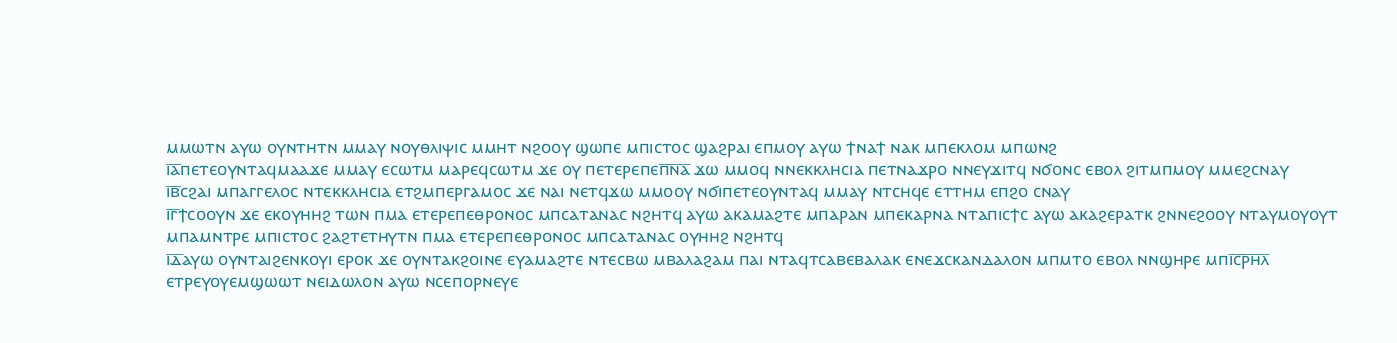ⲙⲙⲱⲧⲛ ⲁⲩⲱ ⲟⲩⲛⲧⲏⲧⲛ ⲙⲙⲁⲩ ⲛⲟⲩⲑⲗⲓⲯⲓⲥ ⲙⲙⲏⲧ ⲛϩⲟⲟⲩ ϣⲱⲡⲉ ⲙⲡⲓⲥⲧⲟⲥ ϣⲁϩⲣⲁⲓ ⲉⲡⲙⲟⲩ ⲁⲩⲱ ϯⲛⲁϯ ⲛⲁⲕ ⲙⲡⲉⲕⲗⲟⲙ ⲙⲡⲱⲛϩ
ⲓ̅ⲁ̅ⲡⲉⲧⲉⲟⲩⲛⲧⲁϥⲙⲁⲁϫⲉ ⲙⲙⲁⲩ ⲉⲥⲱⲧⲙ ⲙⲁⲣⲉϥⲥⲱⲧⲙ ϫⲉ ⲟⲩ ⲡⲉⲧⲉⲣⲉⲡⲉⲡ̅ⲛ̅ⲁ̅ ϫⲱ ⲙⲙⲟϥ ⲛⲛⲉⲕⲕⲗⲏⲥⲓⲁ ⲡⲉⲧⲛⲁϫⲣⲟ ⲛⲛⲉⲩϫⲓⲧϥ ⲛϭⲟⲛⲥ ⲉⲃⲟⲗ ϩⲓⲧⲙⲡⲙⲟⲩ ⲙⲙⲉϩⲥⲛⲁⲩ
ⲓ̅ⲃ̅ⲥϩⲁⲓ ⲙⲡⲁⲅⲅⲉⲗⲟⲥ ⲛⲧⲉⲕⲕⲗⲏⲥⲓⲁ ⲉⲧϩⲙⲡⲉⲣⲅⲁⲙⲟⲥ ϫⲉ ⲛⲁⲓ ⲛⲉⲧϥϫⲱ ⲙⲙⲟⲟⲩ ⲛϭⲓⲡⲉⲧⲉⲟⲩⲛⲧⲁϥ ⲙⲙⲁⲩ ⲛⲧⲥⲏϥⲉ ⲉⲧⲧⲏⲙ ⲉⲡϩⲟ ⲥⲛⲁⲩ
ⲓ̅ⲅ̅ϯⲥⲟⲟⲩⲛ ϫⲉ ⲉⲕⲟⲩⲏⲏϩ ⲧⲱⲛ ⲡⲙⲁ ⲉⲧⲉⲣⲉⲡⲉⲑⲣⲟⲛⲟⲥ ⲙⲡⲥⲁⲧⲁⲛⲁⲥ ⲛϩⲏⲧϥ ⲁⲩⲱ ⲁⲕⲁⲙⲁϩⲧⲉ ⲙⲡⲁⲣⲁⲛ ⲙⲡⲉⲕⲁⲣⲛⲁ ⲛⲧⲁⲡⲓⲥϯⲥ ⲁⲩⲱ ⲁⲕⲁϩⲉⲣⲁⲧⲕ ϩⲛⲛⲉϩⲟⲟⲩ ⲛⲧⲁⲩⲙⲟⲩⲟⲩⲧ ⲙⲡⲁⲙⲛⲧⲣⲉ ⲙⲡⲓⲥⲧⲟⲥ ϩⲁϩⲧⲉⲧⲏⲩⲧⲛ ⲡⲙⲁ ⲉⲧⲉⲣⲉⲡⲉⲑⲣⲟⲛⲟⲥ ⲙⲡⲥⲁⲧⲁⲛⲁⲥ ⲟⲩⲏⲏϩ ⲛϩⲏⲧϥ
ⲓ̅ⲇ̅ⲁⲩⲱ ⲟⲩⲛⲧⲁⲓϩⲉⲛⲕⲟⲩⲓ ⲉⲣⲟⲕ ϫⲉ ⲟⲩⲛⲧⲁⲕϩⲟⲓⲛⲉ ⲉⲩⲁⲙⲁϩⲧⲉ ⲛⲧⲉⲥⲃⲱ ⲙⲃⲁⲗⲁϩⲁⲙ ⲡⲁⲓ ⲛⲧⲁϥⲧⲥⲁⲃⲉⲃⲁⲗⲁⲕ ⲉⲛⲉϫⲥⲕⲁⲛⲇⲁⲗⲟⲛ ⲙⲡⲙⲧⲟ ⲉⲃⲟⲗ ⲛⲛϣⲏⲣⲉ ⲙⲡⲓ̅ⲥ̅ⲣ̅ⲏ̅ⲗ̅ ⲉⲧⲣⲉⲩⲟⲩⲉⲙϣⲱⲱⲧ ⲛⲉⲓⲇⲱⲗⲟⲛ ⲁⲩⲱ ⲛⲥⲉⲡⲟⲣⲛⲉⲩⲉ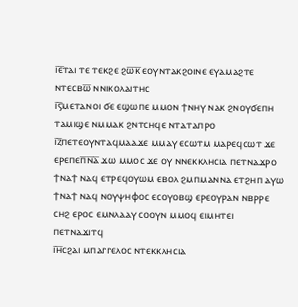ⲓ̅ⲉ̅ⲧⲁⲓ ⲧⲉ ⲧⲉⲕϩⲉ ϩⲱ̅ⲕ̅ ⲉⲟⲩⲛⲧⲁⲕϩⲟⲓⲛⲉ ⲉⲩⲁⲙⲁϩⲧⲉ ⲛⲧⲉⲥⲃⲱ̅ ⲛⲛⲓⲕⲟⲗⲁⲓⲧⲏⲥ
ⲓ̅ⲋ̅ⲙⲉⲧⲁⲛⲟⲓ ϭⲉ ⲉϣⲱⲡⲉ ⲙⲙⲟⲛ ϯⲛⲏⲩ ⲛⲁⲕ ϩⲛⲟⲩϭⲉⲡⲏ ⲧⲁⲙⲓϣⲉ ⲛⲙⲙⲁⲕ ϩⲛⲧⲥⲏϥⲉ ⲛⲧⲁⲧⲁⲡⲣⲟ
ⲓ̅ⲍ̅ⲡⲉⲧⲉⲟⲩⲛⲧⲁϥⲙⲁⲁϫⲉ ⲙⲙⲁⲩ ⲉⲥⲱⲧⲙ ⲙⲁⲣⲉϥⲥⲱⲧ ϫⲉ ⲉⲣⲉⲡⲉⲡ̅ⲛ̅ⲁ̅ ϫⲱ ⲙⲙⲟⲥ ϫⲉ ⲟⲩ ⲛⲛⲉⲕⲕⲗⲏⲥⲓⲁ ⲡⲉⲧⲛⲁϫⲣⲟ ϯⲛⲁϯ ⲛⲁϥ ⲉⲧⲣⲉϥⲟⲩⲱⲙ ⲉⲃⲟⲗ ϩⲙⲡⲙⲁⲛⲛⲁ ⲉⲧϩⲏⲡ ⲁⲩⲱ ϯⲛⲁϯ ⲛⲁϥ ⲛⲟⲩⲯⲏⲫⲟⲥ ⲉⲥⲟⲩⲟⲃϣ ⲉⲣⲉⲟⲩⲣⲁⲛ ⲛⲃⲣⲣⲉ ⲥⲏϩ ⲉⲣⲟⲥ ⲉⲙⲛⲗⲁⲁⲩ ⲥⲟⲟⲩⲛ ⲙⲙⲟϥ ⲉⲓⲙⲏⲧⲉⲓ ⲡⲉⲧⲛⲁϫⲓⲧϥ
ⲓ̅ⲏ̅ⲥϩⲁⲓ ⲙⲡⲁⲅⲅⲉⲗⲟⲥ ⲛⲧⲉⲕⲕⲗⲏⲥⲓⲁ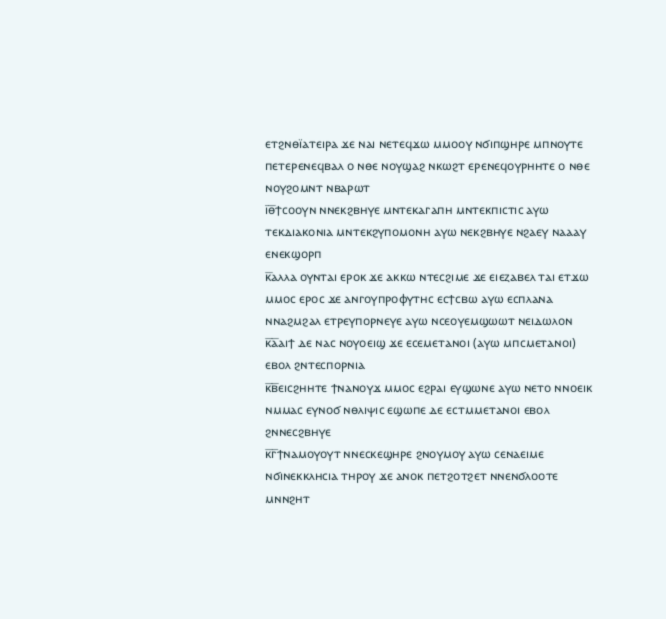ⲉⲧϩⲛⲑⲓ̈ⲁⲧⲉⲓⲣⲁ ϫⲉ ⲛⲁⲓ ⲛⲉⲧⲉϥϫⲱ ⲙⲙⲟⲟⲩ ⲛϭⲓⲡϣⲏⲣⲉ ⲙⲡⲛⲟⲩⲧⲉ ⲡⲉⲧⲉⲣⲉⲛⲉϥⲃⲁⲗ ⲟ ⲛⲑⲉ ⲛⲟⲩϣⲁϩ ⲛⲕⲱϩⲧ ⲉⲣⲉⲛⲉϥⲟⲩⲣⲏⲏⲧⲉ ⲟ ⲛⲑⲉ ⲛⲟⲩϩⲟⲙⲛⲧ ⲛⲃⲁⲣⲱⲧ
ⲓ̅ⲑ̅ϯⲥⲟⲟⲩⲛ ⲛⲛⲉⲕϩⲃⲏⲩⲉ ⲙⲛⲧⲉⲕⲁⲅⲁⲡⲏ ⲙⲛⲧⲉⲕⲡⲓⲥⲧⲓⲥ ⲁⲩⲱ ⲧⲉⲕⲇⲓⲁⲕⲟⲛⲓⲁ ⲙⲛⲧⲉⲕϩⲩⲡⲟⲙⲟⲛⲏ ⲁⲩⲱ ⲛⲉⲕϩⲃⲏⲩⲉ ⲛϩⲁⲉⲩ ⲛⲁⲁⲁⲩ ⲉⲛⲉⲕϣⲟⲣⲡ
ⲕ̅ⲁⲗⲗⲁ ⲟⲩⲛⲧⲁⲓ ⲉⲣⲟⲕ ϫⲉ ⲁⲕⲕⲱ ⲛⲧⲉⲥϩⲓⲙⲉ ϫⲉ ⲉⲓⲉⲍⲁⲃⲉⲗ ⲧⲁⲓ ⲉⲧϫⲱ ⲙⲙⲟⲥ ⲉⲣⲟⲥ ϫⲉ ⲁⲛⲅⲟⲩⲡⲣⲟⲫⲩⲧⲏⲥ ⲉⲥϯⲥⲃⲱ ⲁⲩⲱ ⲉⲥⲡⲗⲁⲛⲁ ⲛⲛⲁϩⲙϩⲁⲗ ⲉⲧⲣⲉⲩⲡⲟⲣⲛⲉⲩⲉ ⲁⲩⲱ ⲛⲥⲉⲟⲩⲉⲙϣⲱⲱⲧ ⲛⲉⲓⲇⲱⲗⲟⲛ
ⲕ̅ⲁ̅ⲁⲓϯ ⲇⲉ ⲛⲁⲥ ⲛⲟⲩⲟⲉⲓϣ ϫⲉ ⲉⲥⲉⲙⲉⲧⲁⲛⲟⲓ (ⲁⲩⲱ ⲙⲡⲥⲙⲉⲧⲁⲛⲟⲓ) ⲉⲃⲟⲗ ϩⲛⲧⲉⲥⲡⲟⲣⲛⲓⲁ
ⲕ̅ⲃ̅ⲉⲓⲥϩⲏⲏⲧⲉ ϯⲛⲁⲛⲟⲩϫ ⲙⲙⲟⲥ ⲉϩⲣⲁⲓ ⲉⲩϣⲱⲛⲉ ⲁⲩⲱ ⲛⲉⲧⲟ ⲛⲛⲟⲉⲓⲕ ⲛⲙⲙⲁⲥ ⲉⲩⲛⲟϭ ⲛⲑⲗⲓⲯⲓⲥ ⲉϣⲱⲡⲉ ⲇⲉ ⲉⲥⲧⲙⲙⲉⲧⲁⲛⲟⲓ ⲉⲃⲟⲗ ϩⲛⲛⲉⲥϩⲃⲏⲩⲉ
ⲕ̅ⲅ̅ϯⲛⲁⲙⲟⲩⲟⲩⲧ ⲛⲛⲉⲥⲕⲉϣⲏⲣⲉ ϩⲛⲟⲩⲙⲟⲩ ⲁⲩⲱ ⲥⲉⲛⲁⲉⲓⲙⲉ ⲛϭⲓⲛⲉⲕⲕⲗⲏⲥⲓⲁ ⲧⲏⲣⲟⲩ ϫⲉ ⲁⲛⲟⲕ ⲡⲉⲧϩⲟⲧϩⲉⲧ ⲛⲛⲉⲛϭⲗⲟⲟⲧⲉ ⲙⲛⲛϩⲏⲧ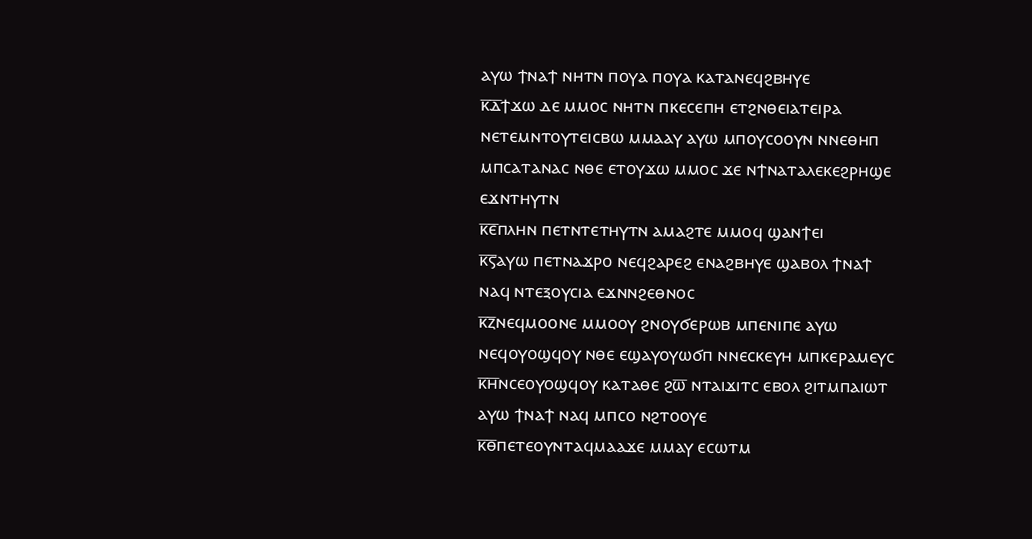ⲁⲩⲱ ϯⲛⲁϯ ⲛⲏⲧⲛ ⲡⲟⲩⲁ ⲡⲟⲩⲁ ⲕⲁⲧⲁⲛⲉϥϩⲃⲏⲩⲉ
ⲕ̅ⲇ̅ϯϫⲱ ⲇⲉ ⲙⲙⲟⲥ ⲛⲏⲧⲛ ⲡⲕⲉⲥⲉⲡⲏ ⲉⲧϩⲛⲑⲉⲓⲁⲧⲉⲓⲣⲁ ⲛⲉⲧⲉⲙⲛⲧⲟⲩⲧⲉⲓⲥⲃⲱ ⲙⲙⲁⲁⲩ ⲁⲩⲱ ⲙⲡⲟⲩⲥⲟⲟⲩⲛ ⲛⲛⲉⲑⲏⲡ ⲙⲡⲥⲁⲧⲁⲛⲁⲥ ⲛⲑⲉ ⲉⲧⲟⲩϫⲱ ⲙⲙⲟⲥ ϫⲉ ⲛϯⲛⲁⲧⲁⲗⲉⲕⲉϩⲣⲏϣⲉ ⲉϫⲛⲧⲏⲩⲧⲛ
ⲕ̅ⲉ̅ⲡⲗⲏⲛ ⲡⲉⲧⲛⲧⲉⲧⲏⲩⲧⲛ ⲁⲙⲁϩⲧⲉ ⲙⲙⲟϥ ϣⲁⲛϯⲉⲓ
ⲕ̅ⲋ̅ⲁⲩⲱ ⲡⲉⲧⲛⲁϫⲣⲟ ⲛⲉϥϩⲁⲣⲉϩ ⲉⲛⲁϩⲃⲏⲩⲉ ϣⲁⲃⲟⲗ ϯⲛⲁϯ ⲛⲁϥ ⲛⲧⲉⲝⲟⲩⲥⲓⲁ ⲉϫⲛⲛϩⲉⲑⲛⲟⲥ
ⲕ̅ⲍ̅ⲛⲉϥⲙⲟⲟⲛⲉ ⲙⲙⲟⲟⲩ ϩⲛⲟⲩϭⲉⲣⲱⲃ ⲙⲡⲉⲛⲓⲡⲉ ⲁⲩⲱ ⲛⲉϥⲟⲩⲟϣϥⲟⲩ ⲛⲑⲉ ⲉϣⲁⲩⲟⲩⲱϭⲡ ⲛⲛⲉⲥⲕⲉⲩⲏ ⲙⲡⲕⲉⲣⲁⲙⲉⲩⲥ
ⲕ̅ⲏ̅ⲛⲥⲉⲟⲩⲟϣϥⲟⲩ ⲕⲁⲧⲁⲑⲉ ϩⲱ̅ ⲛⲧⲁⲓϫⲓⲧⲥ ⲉⲃⲟⲗ ϩⲓⲧⲙⲡⲁⲓⲱⲧ ⲁⲩⲱ ϯⲛⲁϯ ⲛⲁϥ ⲙⲡⲥⲟ ⲛϩⲧⲟⲟⲩⲉ
ⲕ̅ⲑ̅ⲡⲉⲧⲉⲟⲩⲛⲧⲁϥⲙⲁⲁϫⲉ ⲙⲙⲁⲩ ⲉⲥⲱⲧⲙ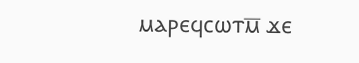ⲙⲁⲣⲉϥⲥⲱⲧⲙ̅ ϫⲉ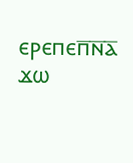ⲉⲣⲉⲡⲉⲡ̅ⲛ̅ⲁ̅ ϫⲱ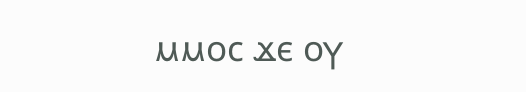ⲙⲙⲟⲥ ϫⲉ ⲟⲩ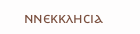ⲛⲛⲉⲕⲕⲗⲏⲥⲓⲁ